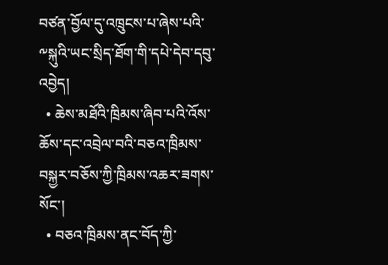བཙན་བྱོལ་དུ་འཁྲུངས་པ་ཞེས་པའི་༸སྐུའི་ཡང་སྲིད་ཐོག་གི་དཔེ་དེབ་དབུ་འབྱེད།
  • ཆེས་མཐོའི་ཁྲིམས་ཞིབ་པའི་འོས་ཆོས་དང་འབྲེལ་བའི་བཅའ་ཁྲིམས་བསྐྱར་བཅོས་ཀྱི་ཁྲིམས་འཆར་ཟགས་སོང་།
  • བཅའ་ཁྲིམས་ནང་བོད་ཀྱི་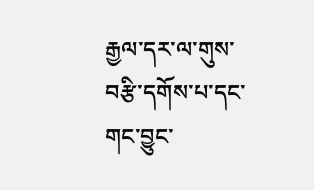རྒྱལ་དར་ལ་གུས་བརྩི་དགོས་པ་དང་གང་བྱུང་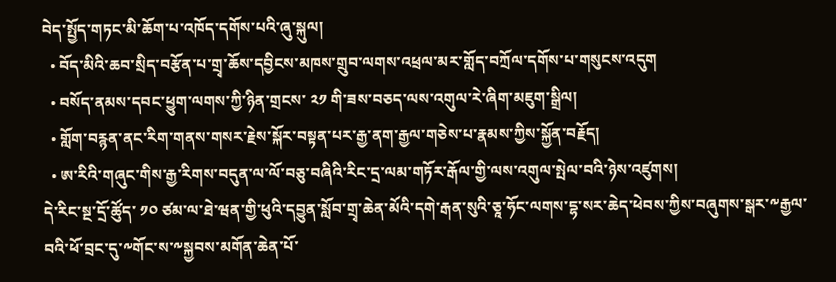བེད་སྤྱོད་གཏང་མི་ཆོག་པ་འཁོད་དགོས་པའི་ཞུ་སྐུལ།
  • བོད་མིའི་ཆབ་སྲིད་བརྩོན་པ་གྲྭ་ཆོས་དབྱིངས་མཁས་གྲུབ་ལགས་འཕྲལ་མར་གློད་བཀྲོལ་དགོས་པ་གསུངས་འདུག
  • བསོད་ནམས་དབང་ཕྱུག་ལགས་ཀྱི་ཉིན་གྲངས་ ༢༡ གི་ཟས་བཅད་ལས་འགུལ་རེ་ཞིག་མཇུག་སྒྲིལ།
  • གློག་བརྙན་ནང་རིག་གནས་གསར་རྗེས་སྐོར་བསྟན་པར་རྒྱ་ནག་རྒྱལ་གཅེས་པ་རྣམས་ཀྱིས་སྐྱོན་བརྗོད།
  • ཨ་རིའི་གཞུང་གིས་རྒྱ་རིགས་བདུན་ལ་ལོ་བཅུ་བཞིའི་རིང་དྲ་ལམ་གཏོར་རྒོལ་གྱི་ལས་འགུལ་སྤེལ་བའི་ཉེས་འཛུགས།
དེ་རིང་སྔ་དྲོ་ཚོུད་ ༡༠ ཙམ་ལ་ཐེ་ཝན་གྱི་ཕུའི་དབྱུན་སློབ་གྲྭ་ཆེན་མོའི་དགེ་རྒན་སུའི་ཅཱ་ཧོང་ལགས་དྷ་སར་ཆེད་ཕེབས་ཀྱིས་བཞུགས་སྒར་༸རྒྱལ་བའི་ཕོ་བྲང་དུ་༸གོང་ས་༸སྐྱབས་མགོན་ཆེན་པོ་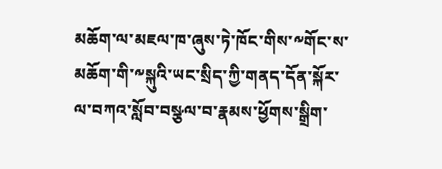མཆོག་ལ་མཇལ་ཁ་ཞུས་ཏེ་ཁོང་གིས་༸གོང་ས་མཆོག་གི་༸སྐུའི་ཡང་སྲིད་ཀྱི་གནད་དོན་སྐོར་ལ་བཀའ་སློབ་བསྩལ་བ་རྣམས་ཕྱོགས་སྒྲིག་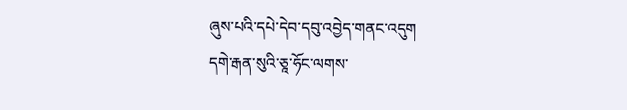ཞུས་པའི་དཔེ་དེབ་དབུ་འབྱེད་གནང་འདུག
དགེ་རྒན་སུའི་ཅཱ་ཧོང་ལགས་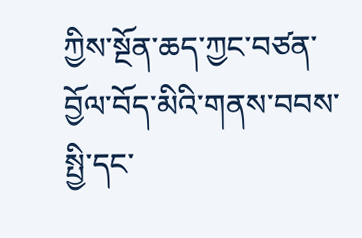ཀྱིས་སྔོན་ཆད་ཀྱང་བཙན་བྱོལ་བོད་མིའི་གནས་བབས་སྤྱི་དང་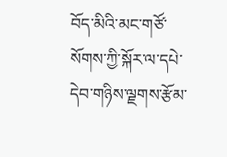བོད་མིའི་མང་གཙོ་སོགས་ཀྱི་སྐོར་ལ་དཔེ་དེབ་གཉིས་ལྗགས་རྩོམ་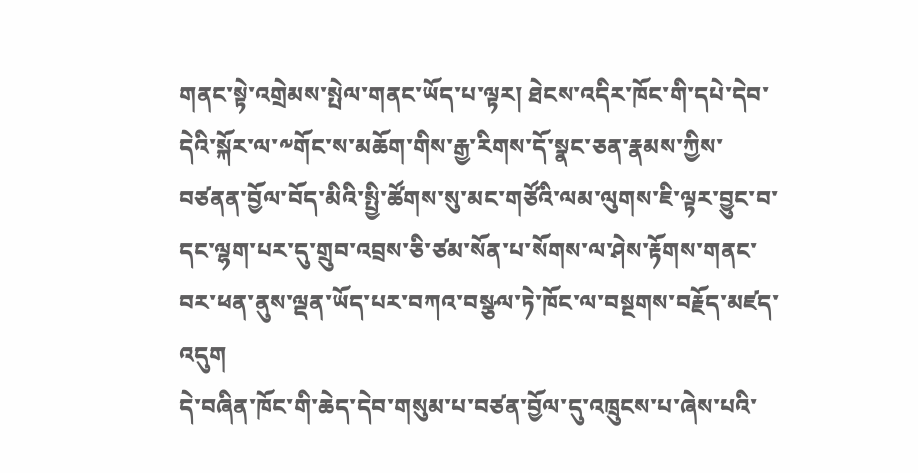གནང་སྟེ་འགྲེམས་སྤེལ་གནང་ཡོད་པ་ལྟར། ཐེངས་འདིར་ཁོང་གི་དཔེ་དེབ་དེའི་སྐོར་ལ་༸གོང་ས་མཆོག་གིས་རྒྱ་རིགས་དོ་སྣང་ཅན་རྣམས་ཀྱིས་བཙནན་བྱོལ་བོད་མིའི་སྤྱི་ཚོགས་སུ་མང་གཙོའི་ལམ་ལུགས་ཇི་ལྟར་བྱུང་བ་དང་ལྷག་པར་དུ་གྲུབ་འབྲས་ཅི་ཙམ་སོན་པ་སོགས་ལ་ཤེས་རྟོགས་གནང་བར་ཕན་ནུས་ལྡན་ཡོད་པར་བཀའ་བསྩལ་ཏེ་ཁོང་ལ་བསྔགས་བརྗོད་མཛད་འདུག
དེ་བཞིན་ཁོང་གི་ཆེད་དེབ་གསུམ་པ་བཙན་བྱོལ་དུ་འཁྲུངས་པ་ཞེས་པའི་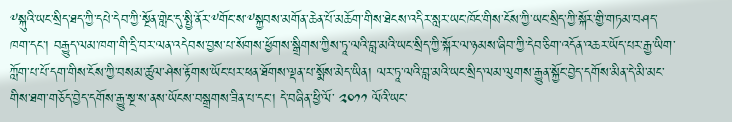༸སྐུའི་ཡང་སྲིད་ཐད་ཀྱི་དཔེ་དེབ་ཀྱི་སྔོན་གླེང་དུ་སྤྱི་ནོར་༸གོང་ས་༸སྐྱབས་མགོན་ཆེན་པོ་མཆོག་གིས་ཐེངས་འདིར་སླར་ཡང་ཁོང་གིས་ངོས་ཀྱི་ཡང་སྲིད་ཀྱི་སྐོར་གྱི་གཏམ་བཤད་ཁག་དང་། བརྒྱུད་ལམ་ཁག་གི་དྲི་བར་ལན་འདེབས་བྱས་པ་སོགས་ཕྱོགས་སྒྲིགས་ཀྱིས་ཏཱ་ལའི་བླ་མའི་ཡང་སྲིད་ཀྱི་སྐོར་ལ་ཉམས་ཞིབ་ཀྱི་དེབ་ཅིག་འདོན་འཆར་ཡོད་པར་རྒྱ་ཡིག་ཀློག་པ་པོ་དག་གིས་ངོས་ཀྱི་བསམ་ཚུལ་ཤེས་རྟོགས་ཡོང་པར་ཕན་ཐོགས་ལྡན་པ་སྨོས་མེད་ཡིན། ལར་ཏཱ་ལའི་བླ་མའི་ཡང་སྲིད་ལམ་ལུགས་རྒྱུན་སྐྱོང་བྱེད་དགོས་མིན་དེ་མི་མང་གིས་ཐག་གཅོད་བྱེད་དགོས་རྒྱུ་སྔ་ས་ནས་ཡོངས་བསྒྲགས་ཟིན་པ་དང་། དེ་བཞིན་ཕྱི་ལོ་ ༢༠༡༡ ལོའི་ཡང་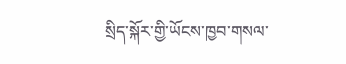སྲིད་སྐོར་གྱི་ཡོངས་ཁྱབ་གསལ་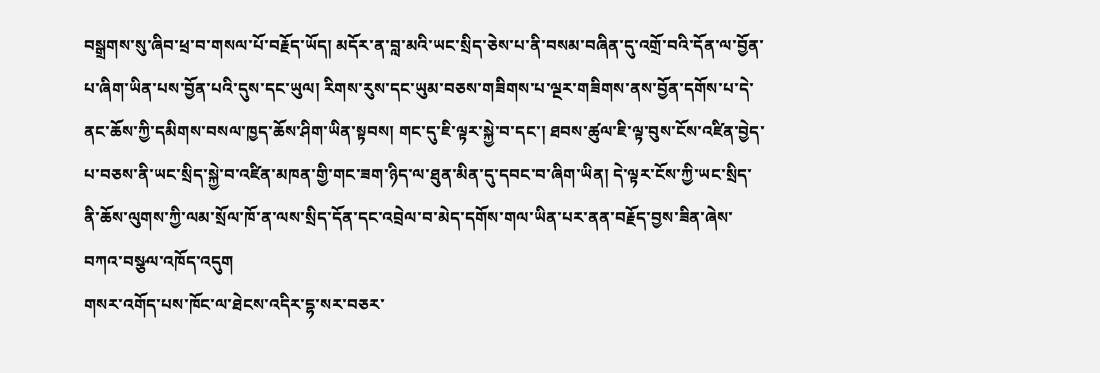བསྒྲགས་སུ་ཞིབ་ཕྲ་བ་གསལ་པོ་བརྗོད་ཡོད། མདོར་ན་བླ་མའི་ཡང་སྲིད་ཅེས་པ་ནི་བསམ་བཞིན་དུ་འགྲོ་བའི་དོན་ལ་བྱོན་པ་ཞིག་ཡིན་པས་བྱོན་པའི་དུས་དང་ཡུལ། རིགས་རུས་དང་ཡུམ་བཅས་གཟིགས་པ་ལྔར་གཟིགས་ནས་བྱོན་དགོས་པ་དེ་ནང་ཆོས་ཀྱི་དམིགས་བསལ་ཁྱད་ཆོས་ཤིག་ཡིན་སྟབས། གང་དུ་ཇི་ལྟར་སྐྱེ་བ་དང་། ཐབས་ཚུལ་ཇི་ལྟ་བུས་ངོས་འཛིན་བྱེད་པ་བཅས་ནི་ཡང་སྲིད་སྐྱེ་བ་འཛིན་མཁན་གྱི་གང་ཟག་ཉིད་ལ་ཐུན་མིན་དུ་དབང་བ་ཞིག་ཡིན། དེ་ལྟར་ངོས་ཀྱི་ཡང་སྲིད་ནི་ཆོས་ལུགས་ཀྱི་ལམ་སྲོལ་ཁོ་ན་ལས་སྲིད་དོན་དང་འབྲེལ་བ་མེད་དགོས་གལ་ཡིན་པར་ནན་བརྗོད་བྱས་ཟིན་ཞེས་བཀའ་བསྩལ་འཁོད་འདུག
གསར་འགོད་པས་ཁོང་ལ་ཐེངས་འདིར་དྷ་སར་བཅར་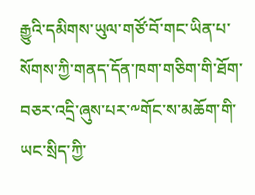རྒྱུའི་དམིགས་ཡུལ་གཙོ་བོ་གང་ཡིན་པ་སོགས་ཀྱི་གནད་དོན་ཁག་གཅིག་གི་ཐོག་བཅར་འདྲི་ཞུས་པར་༸གོང་ས་མཆོག་གི་ཡང་སྲིད་ཀྱི་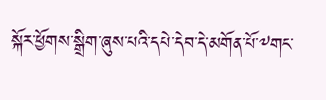སྐོར་ཕྱོགས་སྒྲིག་ཞུས་པའི་དཔེ་དེབ་དེ་མགོན་པོ་༸གང་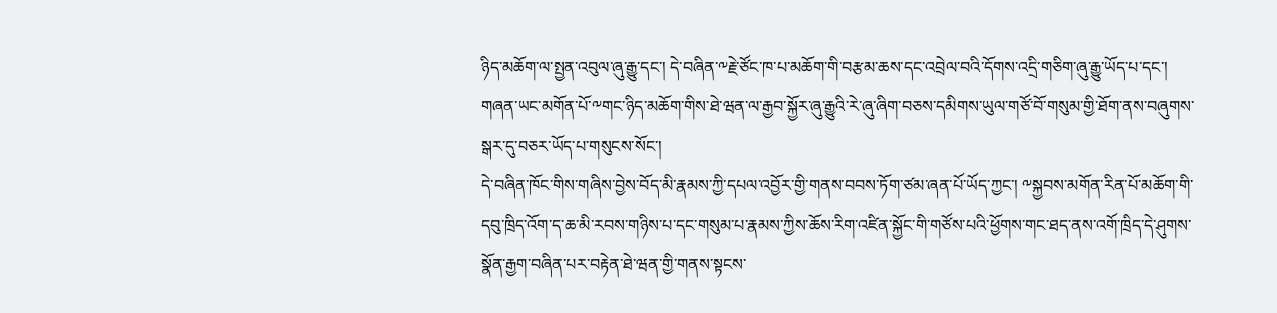ཉིད་མཆོག་ལ་སྤྱན་འབུལ་ཞུ་རྒྱུ་དང་། དེ་བཞིན་༸རྗེ་ཙོང་ཁ་པ་མཆོག་གི་བརྩམ་ཆས་དང་འབྲེལ་བའི་དོགས་འདྲི་གཅིག་ཞུ་རྒྱུ་ཡོད་པ་དང་། གཞན་ཡང་མགོན་པོ་༸གང་ཉིད་མཆོག་གིས་ཐེ་ཝན་ལ་རྒྱབ་སྐྱོར་ཞུ་རྒྱུའི་རེ་ཞུ་ཞིག་བཅས་དམིགས་ཡུལ་གཙོ་བོ་གསུམ་གྱི་ཐོག་ནས་བཞུགས་སྒར་དུ་བཅར་ཡོད་པ་གསུངས་སོང་།
དེ་བཞིན་ཁོང་གིས་གཞིས་བྱེས་བོད་མི་རྣམས་ཀྱི་དཔལ་འབྱོར་གྱི་གནས་བབས་ཏོག་ཙམ་ཞན་པོ་ཡོད་ཀྱང་། ༸སྐྱབས་མགོན་རིན་པོ་མཆོག་གི་དབུ་ཁྲིད་འོག་ད་ཆ་མི་རབས་གཉིས་པ་དང་གསུམ་པ་རྣམས་ཀྱིས་ཆོས་རིག་འཛིན་སྐྱོང་གི་གཙོས་པའི་ཕྱོགས་གང་ཐད་ནས་འགོ་ཁྲིད་དེ་ཤུགས་སྣོན་རྒྱག་བཞིན་པར་བརྟེན་ཐེ་ཝན་གྱི་གནས་སྟངས་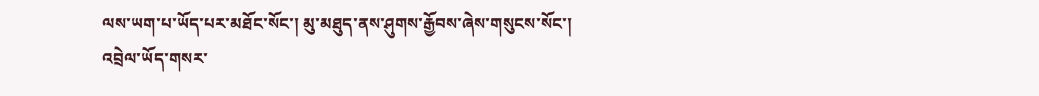ལས་ཡག་པ་ཡོད་པར་མཐོང་སོང་། མུ་མཐུད་ནས་ཤུགས་རྒྱོབས་ཞེས་གསུངས་སོང་།
འབྲེལ་ཡོད་གསར་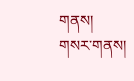གནས།
གསར་གནས།